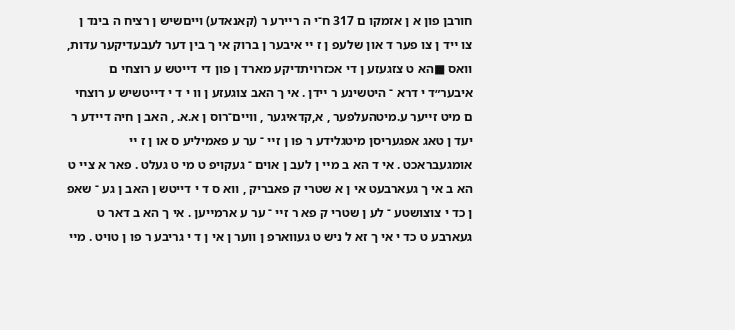חורבן פון א ן אזמקו ם 317 ח־י ה רײרע ר (קאנאדע) וייםשיש ן רציח ה בינד ן צו ײד ן צו פער ד און שלעפ ן ז ײ איבער ן ברוק אי ך בין דער לעבעדיקער עדות, װאס ■הא ט צזגעזע ן די אכזרױתדיקע מארד ן פון די דײטש ע רוצחי ם איבער״ד י דרא ־ היטשינע ר ײדן . אי ך האב צוגעזע ן װ י ד י דײטשיש ע רוצחי ם מיט זײער ע.מיטהעלפער , א,קדאיגער , װײם־רוס ן א.א. , האב ן חיה דײדע ר יעד ן טאג אפגעריסן מיטגלידע ר פו ן זײ ־ ער ע פאמיליע ס או ן ז ײ אומגעבראכט . אי ד הא ב מײ ן לעב ן אוים ־ געקויפ ט מי ט געלט . פאר א צײ ט הא ב אי ך געארבעט אי ן א שטרי ק פאבריק , װא ס ד י דייטש ן האב ן גע ־ שאפ ן כד י צוצושטע ־ לע ן שטרי ק פא ר זײ ־ ער ע ארמײען . אי ך הא ב דאר ט געארבע ט כד י אי ך זא ל ניש ט געװארפ ן װער ן אי ן ד י גריבע ר פו ן טויט . מײ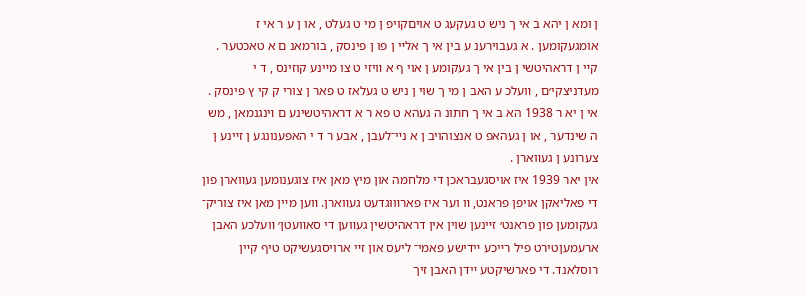ן ומא ן יהא ב אי ך ניש ט געקעג ט אויםקויפ ן מי ט געלט , או ן ע ר אי ז אומגעקומען . א געבוירענ ע בין אי ך אלײ ן פו ן פינסק , בורמאנ ם א טאכטער . קײ ן דראהיטשי ן בין אי ך געקומע ן אוי ף א װיזי ט צו מײנע קוזינס , ד י מעדניצקי׳ם , װעלכ ע האב ן מי ך שוי ן ניש ט געלאז ט פאר ן צורי ק קי ץ פינסק . אי ן יא ר 1938 הא ב אי ך חתונ ה געהא ט פא ר א דראהיטשינע ם ױנגנמאן , מש ה שינדער , או ן געהאפ ט אנצוהויב ן א נײ־לעבן , אבע ר ד י האפענונגע ן זײנע ן צערונע ן געװארן .
אין יאר 1939 איז אויסגעבראכן די מלחמה און מיץ מאן איז צוגענומען געװארן פון די פאליאקן אויפן פראנט, װ וער איז פארװוּגדעט געװארן. װען מײן מאן איז צוריק־ געקומען פון פראנט׳ זײנען שוין אין דראהיטשין געװען די סאװעטן׳ װעלכע האבן ארעמעןטירט פיל רײכע ײדישע פאמי־ ליעס און זײ ארויסגעשיקט טיף קײן רוסלאנד. די פארשיקטע ײדן האבן זיך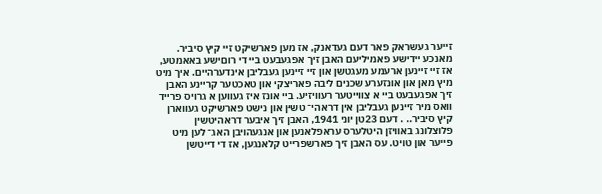זײער געשראק פאר דעם געדאנק, אז מען פארשיקט זײ קיץ סיביר. מאנכע ײדישע פאמיליעם האבן זיך אפגעבעט בײ די רוםישע באאמטע, אז זײ זײנען ארעמע מעגטשן און זײ זײנען געבליבן אינדערהײם. איך מיט מיץ מאן און אונזערע שכנים ליבה פאריצקי און טאכטער קרײנע האבן זיך אפגעבעט בײ א צװײטער רעװיזיע. בײ אונז איז געװען א גרויס פרײד װאס מיר זײנען געבליבן אין דראהי־ טשיּן און נישט פארשיקט געװארן קיץ סיביר.. . דעם 23טן יוני 1941, האבן זיך איבער דראהיטשין פלוצלונג באװיזן היטלערס עראפלאנען און אנגעהויבן האג־ לען מיט פײער און טויט. עס האבן זיך פארשפרײט קלאנגען, אז די דײטשן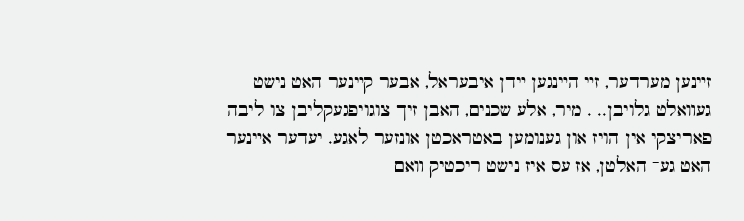זײנען מערדער, זײ הײנגען ײדן איבעראל, אבער קײנער האט נישט געװאלט גלויבן.. . מיר, אלע שכנים, האבן זיך צוגויפגעקליבן צו ליבה פאריצקי אין הויז און גענומען באטראכטן אונזער לאגע. יעדער אײנער האט גע־ האלטן, אז עס איז נישט ריכטיק װאם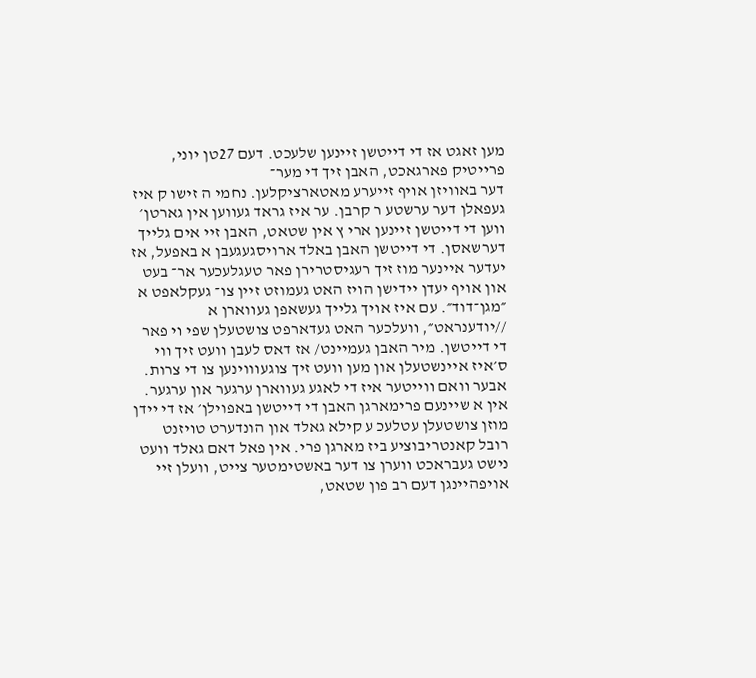מען זאגט אז די דײטשן זײנען שלעכט. דעם 27טן יוני, פרײטיק פארגאכט, האבן זיך די מער־
דער באװיזן אױף זײערע מאטארציקלען. נחמי ה זישו ק איז געפאלן דער ערשטע ר קרבן. ער איז גראד געװען אין גארטן׳ װען די דײטשן זײנען ארי ץ אין שטאט, האבן זײ אים גלײך דערשאסן. די דײטשן האבן באלד ארויסגעגעבן א באפעל, אז יעדער אײנער מוז זיך רעגיסטרירן פאר טעגלעכער אר־ בעט און אױף יעדן ײדישן הױז האט געמוזט זײן צו־ געקלאפט א ״מגן־דוד״. עם איז אױך גלײך געשאפן געװארן א //יודענראט״, װעלכער האט געדארפט צושטעלן שפי ױ פאר די דײטשן. מיר האבן געמײנט/ אז דאס לעבן װעט זיך װי ס׳איז אײנשטעלן און מען װעט זיך צוגעװוינען צו די צרות. אבער װאם װײטער איז די לאגע געװארן ערגער און ערגער. אין א שײנעם פרימארגן האבן די דײטשן באפוילן׳ אז די ײדן מוזן צושטעלן עטלעכ ע קילא גאלד און הונדערט טױזנט רובל קאנטריבוציע ביז מארגן פרי. אין פאל דאם גאלד װעט נישט געבראכט װערן צו דער באשטימטער צײט, װעלן זײ אויפהײנגן דעם רב פון שטאט,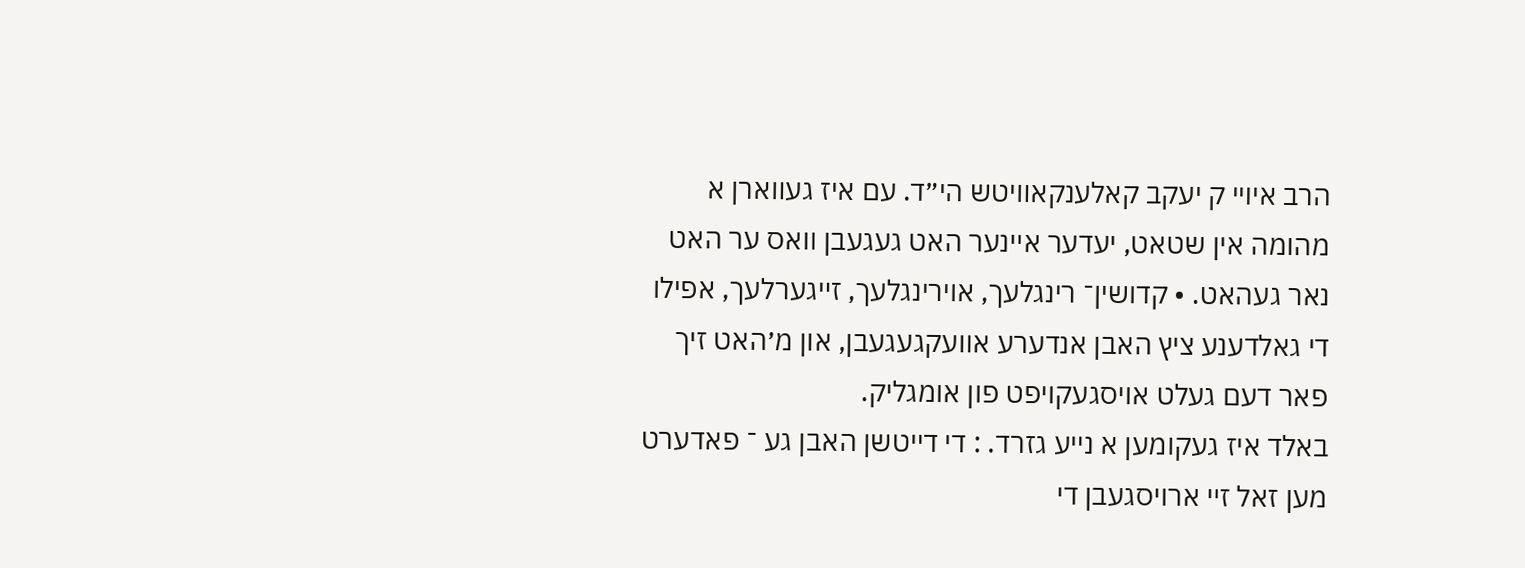הרב איױי ק יעקב קאלענקאװיטש הי״ד. עם איז געװארן א מהומה אין שטאט, יעדער אײנער האט געגעבן װאס ער האט נאר געהאט. • קדושין־ רינגלעך, אוירינגלעך, זײגערלעך, אפילו די גאלדענע ציץ האבן אנדערע אװעקגעגעבן, און מ׳האט זיך פאר דעם געלט אויסגעקויפט פון אומגליק.
באלד איז געקומען א נײע גזרד. : די דײטשן האבן גע ־ פאדערט מען זאל זײ ארויסגעבן די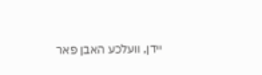ײדן, װעלכע האבן פאר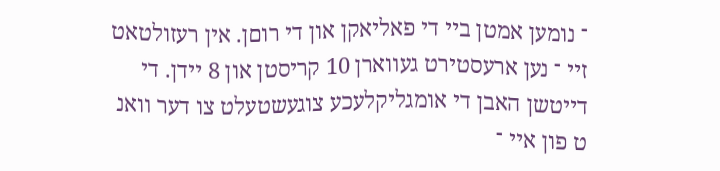־ נומען אמטן בײ די פאליאקן און די רוםן. אין רעזולטאט זײ ־ נען ארעסטירט געװארן 10 קריסטן און 8 ײדן. די דײטשן האבן די אומגליקלעכע צוגעשטעלט צו דער װאנ ט פון אײ ־